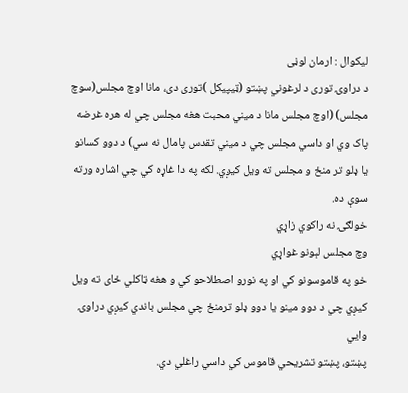لیکوال : ارمان لوڼی
د دراوۍ توری د لرغوني پښتو (ټيپيکل )توری دی، مانا اوچ مجلس(سوچ مجلس) (اوچ مجلس مانا د ميني محبت هغه مجلس چي له هره غرضه پاک وي او داسي مجلس چي د ميني تقدس پامال نه سي) د دوو کسانو يا ډلو تر منځ و مجلس ته ويل کيږي. لکه په دا غاړه کي چي اشاره ورته سوې ده.
خولګۍ نه راکوي زاړي
وچ مجلس لېونو غواړي
خو په قاموسونو کي او په نورو اصطلاحو کي و هغه ټاکلي ځای ته ويل کيږي چي د دوو مينو يا دوو ډلو ترمنځ چي مجلس باندي کيږي دراوۍ وايي
پښتو، پښتو تشريحي قاموس کي داسي راغلي دي.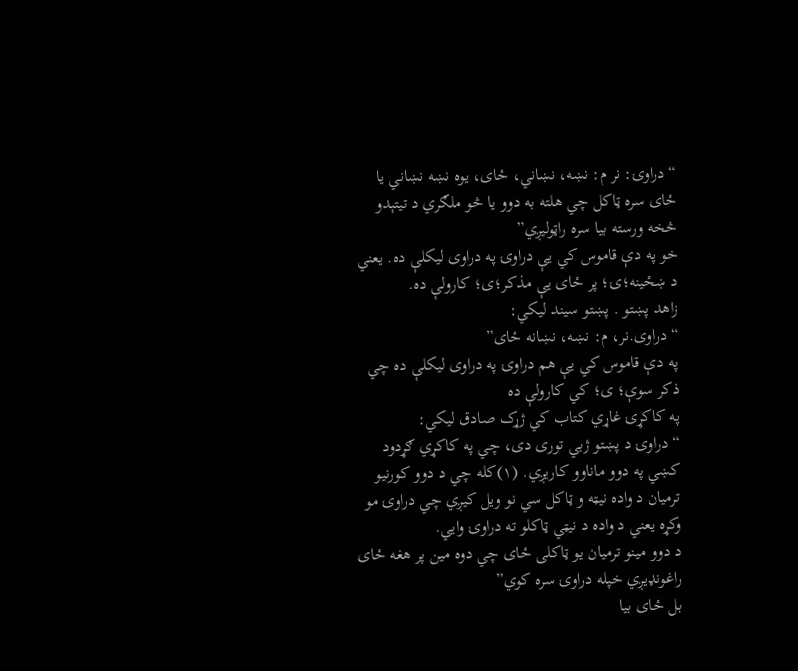“دراوۍ: نر م: نښه، نښاني، ځای، يوه نښه نښاني يا ځای سره ټاکل چي هلته به دوو يا څو ملګري د تيتېدو څخه ورسته بيا سره راټوليږي”
خو په دې قاموس کي يې دراوۍ په دراوی ليکلې ده. يعني د ښځينه؛ۍ؛ پر ځای يې مذکر؛ی؛ کارولې ده.
زاهد پښتو . پښتو سیند ليکي:
“دراوی.نر، م: نښه، نښانه ځای”
په دې قاموس کي يې هم دراوۍ په دراوی ليکلې ده چي ذکر سوې؛ ی؛ کي کارولې ده
په کاکړۍ غاړي کتاب کي ژړک صادق ليکي:
“دراوۍ د پښتو ژبي توری دی، چي په کاکړي ګړدود کښي په دوو ماناوو کاريږي. (۱)کله چي د دوو کورنيو ترميان د واده نیټه و ټاکل سي نو ويل کيږي چي دراوۍ مو وکړه يعني د واده د نیټي ټاکلو ته دراوۍ وايي.
د دوو مينو ترميان يو ټاکلی ځای چي دوه مين پر هغه ځای راغونډيږي خپله دراوۍ سره کوي”
بل ځای بيا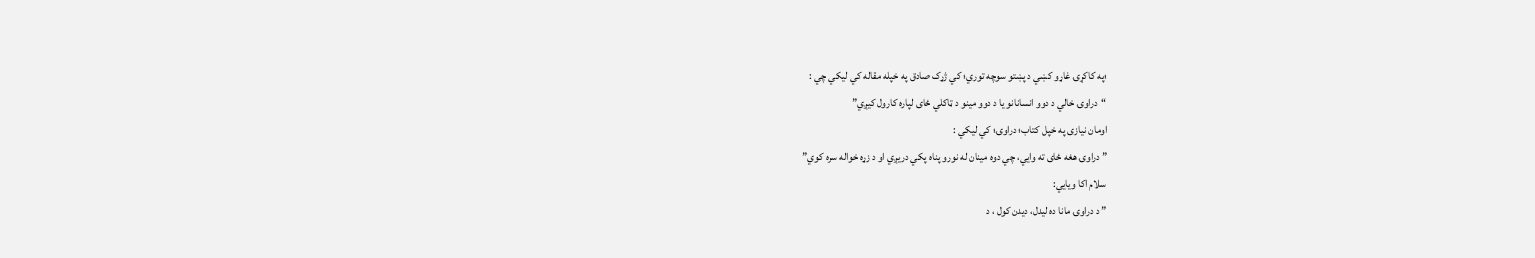؛په کاکړۍ غاړو کښي د پښتو سوچه توري؛ کي ژړک صادق په خپله مقاله کي ليکي چي :
“دراوۍ خالي د دوو انسانانو يا د دوو مينو د ټاکلي ځای لپاره کارول کيږي”
اومان نيازی په خپل کتاب؛ دراوۍ؛ کي ليکي :
” دراوۍ هغه ځای ته وايي، چي دوه مينان له نورو پناه پکي دريږي او د زړه خواله سره کوي”
سلام اکا ويايي:
” د دراوۍ مانا ده ليدل، ديدن کول ، د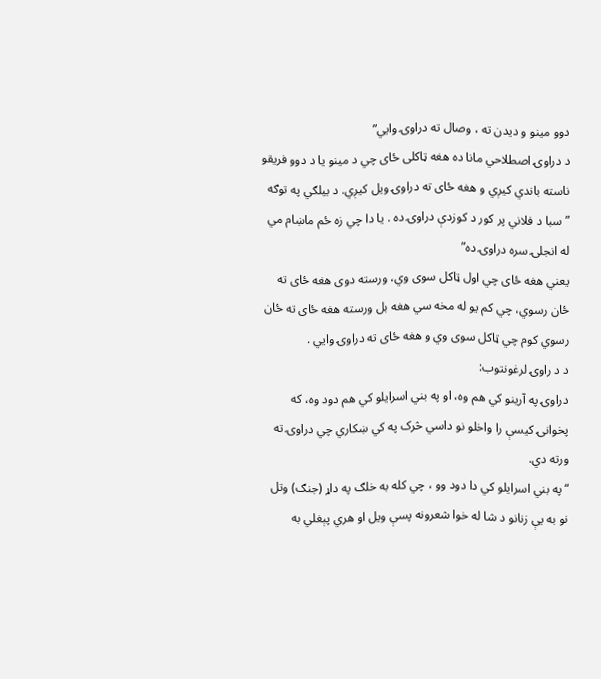دوو مينو و ديدن ته ، وصال ته دراوۍ وايي”
د دراوۍ اصطلاحي مانا ده هغه ټاکلی ځای چي د مينو يا د دوو فريقو ناسته باندي کيږي و هغه ځای ته دراوۍ ويل کيږي. د بيلګي په توګه
” سبا د فلاني پر کور د کوزدې دراوۍ ده . يا دا چي زه ځم ماښام مي له انجلۍ سره دراوۍ ده”
يعني هغه ځای چي اول ټاکل سوی وي، ورسته دوی هغه ځای ته ځان رسوي، چي کم يو له مخه سي هغه بل ورسته هغه ځای ته ځان رسوي کوم چي ټاکل سوی وي و هغه ځای ته دراوۍ وايي .
د د راوۍ لرغونتوب:
دراوۍ په آرينو کي هم وه، او په بني اسرايلو کي هم دود وه، که پخوانۍ کيسې را واخلو نو داسي څرک په کي ښکاري چي دراوۍ ته ورته دي.
“په بني اسرايلو کي دا دود وو ، چي کله به خلګ په داړ (جنګ) وتل نو به يې زنانو د شا له خوا شعرونه پسې ويل او هري پېغلي به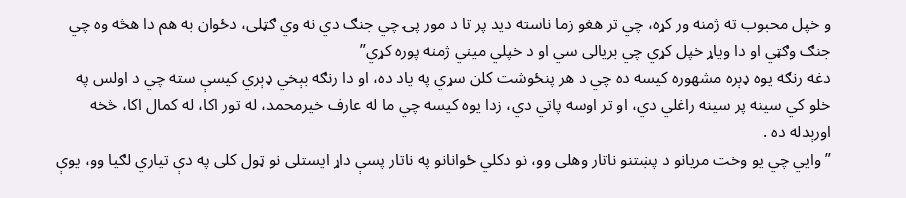و خپل محبوب ته ژمنه ور کړه، چي تر هغو زما ناسته ديد پر تا د مور پۍ چي جنګ دي نه وي ګټلی، دځوان به هم دا هڅه وه چي جنګ وګټي او دا وياړ خپل کړي چي بريالی سي او د خپلي ميني ژمنه پوره کړي”
دغه رنګه يوه ډېره مشهوره کيسه ده چي د هر پنځوشت کلن سړي په ياد ده، او دا رنګه بېخي ډېري کيسې سته چي د اولس په خلو کي سينه پر سينه راغلي دي، او تر اوسه پاتي دي، زدا يوه کيسه چي ما له عارف خيرمحمد، له تور اکا، له کمال اکا، څخه اورېدله ده .
” وايي چي يو وخت مريانو د پښتنو ناتار وهلی وو، نو دکلي ځوانانو په ناتار پسې داړ ایستلی نو ټول کلی په دې تياري لګيا وو، يوې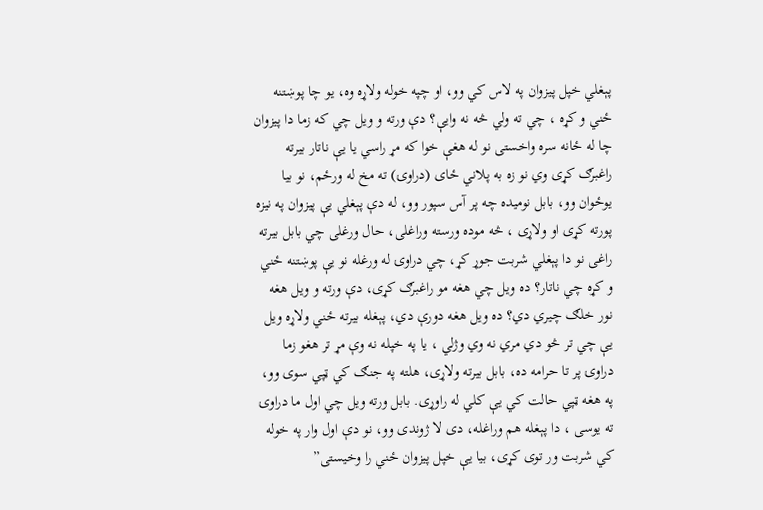پېغلي خپل پیزوان په لاس کي وو، او چپه خوله ولاړه وه، يو چا پوښتنه ځني و کړه ، چي ته ولي څه نه وايې؟ دې ورته و ويل چي که زما دا پیزوان چا له ځانه سره واخستی نو له هغې خوا که مړ راسي يا يې ناتار بيرته راغبرګ کړی وي نو زه به پلاني ځای (دراوۍ) ته مخ له ورځم، نو بيا يوځوان وو، بابل نومیده چه پر آس سپور وو، له دې پېغلي يې پیزوان په نیزه پورته کړی او ولاړی ، څه موده ورسته وراغلی، حال ورغلی چي بابل بيرته راغی نو دا پېغلي شربت جوړ کړ، چي دراوۍ له ورغله نو يې پوښتنه ځني و کړه چي ناتار؟ ده ويل چي هغه مو راغبرګ کړی، دې ورته و ويل هغه نور خلګ چيري دي؟ ده ويل هغه دورې دي، پېغله بيرته ځني ولاړه ويل يې چي تر څو دي مري نه وي وژلي ، يا په خپله نه وې مړ تر هغو زما دراوۍ پر تا حرامه ده، بابل بيرته ولاړی، هلته په جنګ کي ټپي سوی وو، په هغه ټپي حالت کي يې کلي له راوړی. بابل ورته ويل چي اول ما دراوۍ ته يوسی ، دا پېغله هم وراغله، دی لا ژوندی وو، نو دې اول وار په خوله کي شربت ور توی کړی، بيا يې خپل پیزوان ځني را وخيستی”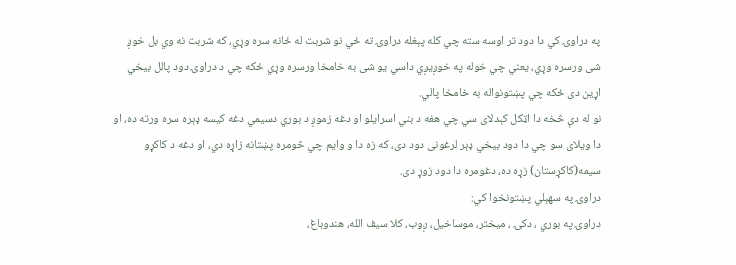په دراوۍ کي دا دود تر اوسه سته چي کله پېغله دراوۍ ته ځي نو شربت له ځانه سره وړي، که شربت نه وي بل خوږ شی ورسره وړي، يعني چي خوله په خوږیږي داسي يو شی به خامخا ورسره وړي ځکه چي د دراوۍ دود پالل بیخي اړين دی ځکه چي پښتونواله به خامخا پالي.
نو له دې څخه دا اټکل کېدلای سي چي هغه د بني اسرايلو او دغه زموږ د بوري دسيمي دغه کيسه ډېره سره ورته ده، او دا ويلای سو چي دا دود بیخي ډېر لرغونی دود دی، که زه دا و وايم چي څومره پښتانه زاړه دي، او دغه د کاکړو سيمه(کاکړستان) زړه ده، دغومره دا دود زوړ دی.
دراوۍ په سهېلي پښتونخوا کي:
دراوۍ په بوري ، دکۍ ، میختر، موساخیل، ږوب، کلا سيف الله، هندوباغ،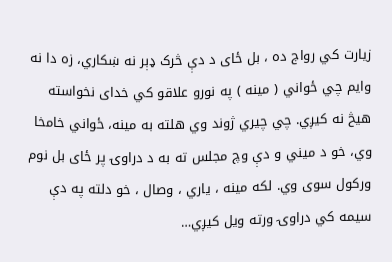زيارت کي رواج ده ، بل ځای د دې څرک ډېر نه ښکاري، زه دا نه وايم چي ځواني ( مينه ) په نورو علاقو کي خدای نخواسته هیڅ نه کيږي. چي چيري ژوند وي هلته به مينه، ځواني خامخا وي، خو د ميني و دې وچ مجلس ته به د دراوۍ پر ځای بل نوم ورکول سوی وي. لکه مينه ، ياري ، وصال ، خو دلته په دې سيمه کي دراوۍ ورته ويل کيږي…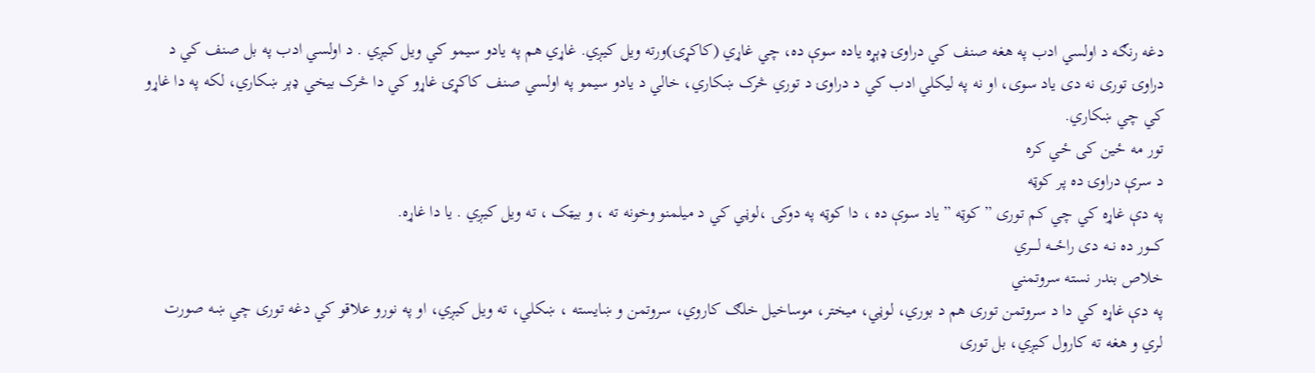دغه رنګه د اولسي ادب په هغه صنف کي دراوۍ ډېړه ياده سوې ده، چي غاړي (کاکړۍ)ورته ويل کيږي. غاړي هم په يادو سيمو کي ويل کيږي . د اولسي ادب په بل صنف کي د دراوۍ توری نه دی ياد سوی، او نه په ليکلي ادب کي د دراوۍ د توري څرک ښکاري، خالي د يادو سيمو په اولسي صنف کاکړۍ غاړو کي دا څرک بیخي ډېر ښکاري، لکه په دا غاړو کي چي ښکاري.
تور مه ځين کی ځي کره
د سرې دراوۍ ده پر کوټه
په دې غاړه کي چي کم توری ” کوټه ” ياد سوې ده ، دا کوټه په دوکۍ ،لوڼي کي د میلمنو وخونه ته ، و بیټک ، ته ويل کيږي . يا دا غاړه.
کـــور ده نــه دی راځـــه لــــري
خلاص بندر نسته سروتمني
په دې غاړه کي دا د سروتمن توری هم د بوري، لوڼي، میختر، موساخيل خلګ کاروي، سروتمن و ښايسته ، ښکلي، ته ويل کيږي، او په نورو علاقو کي دغه توری چي ښه صورت لري و هغه ته کارول کيږي، بل توری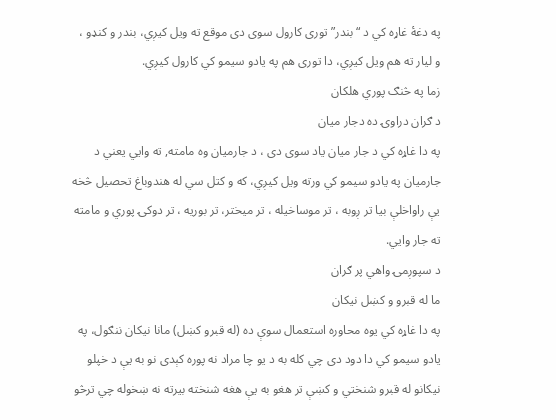په دغۀ غاړه کي د “بندر” توری کارول سوی دی موقع ته ويل کيږي، بندر و کنډو ، و ليار ته هم ويل کيږي، دا توری هم په يادو سيمو کي کارول کيږي.
زما په څنګ پوري هلکان
د ګران دراوۍ ده دجار ميان
په دا غاړه کي د جار ميان ياد سوی دی ، د جارميان وه مامته, ته وايي يعني د جارميان په يادو سيمو کي ورته ويل کيږي، که و کتل سي له هندوباغ تحصيل څخه يې راواخلې بيا تر ږوبه ، تر موساخیله ، تر میختر، تر بوريه ، تر دوکۍ پوري و مامته ته جار وايي.
د سپوږمۍ واهي پر ګران
ما له قبرو و کښل نیکان
په دا غاړه کي يوه محاوره استعمال سوې ده (له قبرو کښل) مانا نیکان ننګول، په يادو سيمو کي دا دود دی چي کله به د يو چا مراد نه پوره کېدی نو به يې د خپلو نیکانو له قبرو شنختي و کښې تر هغو به يې هغه شنخته بيرته نه ښخوله چي ترڅو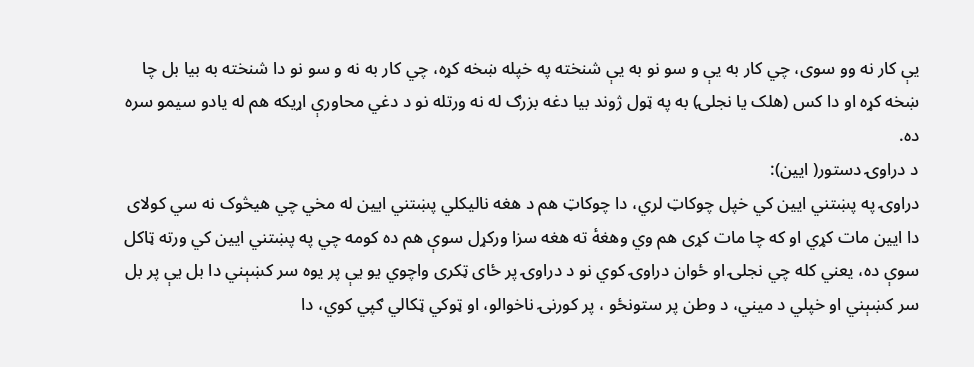يې کار نه وو سوی، چي کار به يې و سو نو به يې شنخته په خپله ښخه کړه، چي کار به نه و سو نو دا شنخته به بيا بل چا ښخه کړه او دا کس (هلک يا نجلۍ) به په ټول ژوند بيا دغه بزرګ له نه ورتله نو د دغي محاورې اړيکه هم له يادو سيمو سره ده.
د دراوۍ دستور( ايين):
دراوۍ په پښتني ايين کي خپل چوکاټ لري، دا چوکاټ هم د هغه ناليکلي پښتني ايين له مخي چي هیڅوک نه سي کولای دا ايين مات کړي او که چا مات کړی هم وي وهغۀ ته هغه سزا ورکړل سوې هم ده کومه چي په پښتني ايين کي ورته ټاکل سوې ده، يعني کله چي نجلۍ او ځوان دراوۍ کوي نو د دراوۍ پر ځای ټکری واچوي يو يې پر يوه سر کښېني دا بل يې پر بل سر کښېني او خپلي د ميني، د وطن پر ستونځو ، پر کورنۍ ناخوالو، او ټوکي ټکالي ګپي کوي، دا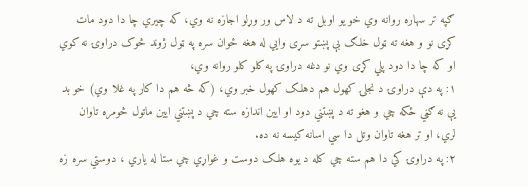ګپه تر سهاره روانه وي خو يو اوبل ته د لاس ور وړلو اجازه نه وي، که چيري چا دا دود مات کړی نو و هغه ته ټول خلګ بې پښتو سړی وايي له هغه ځوان سره په ټول ژوند څوک دراوۍ نه کوي او که چا دا دود پلي کړی وي نو دغه دراوۍ په کلو کلو روانه وي،
۱: په دې دراوۍ د نجلۍ کهول هم دهلک کهول خبر وي، (که څه هم دا کار په غلا وي) خو بد يې نه ګڼي ځکه چي و هغو ته د پښتني دود او ايين اندازه سته چي د پښتني ايين ماتول څومره تاوان لري، او تر هغه تاوان وتل دا سي اسانه کيسه نه ده.
۲: په دراوۍ کي دا هم سته چي کله د يوه هلک دوست و غواړي چي ستا له ياري ، دوستي سره زه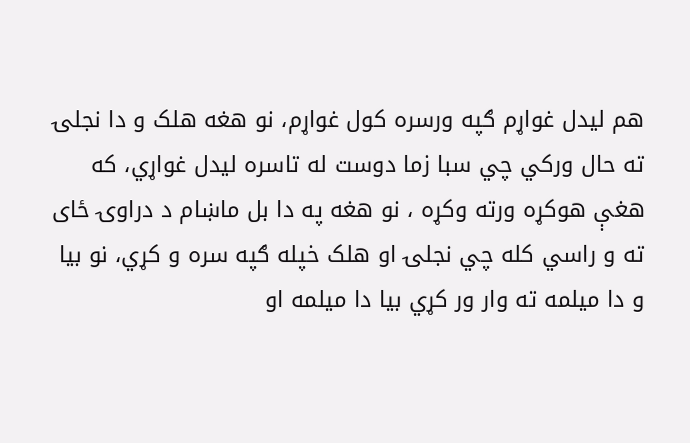هم ليدل غواړم ګپه ورسره کول غواړم، نو هغه هلک و دا نجلۍ ته حال ورکي چي سبا زما دوست له تاسره ليدل غواړي، که هغې هوکړه ورته وکړه ، نو هغه په دا بل ماښام د دراوۍ ځای ته و راسي کله چي نجلۍ او هلک خپله ګپه سره و کړي، نو بيا و دا میلمه ته وار ور کړي بيا دا میلمه او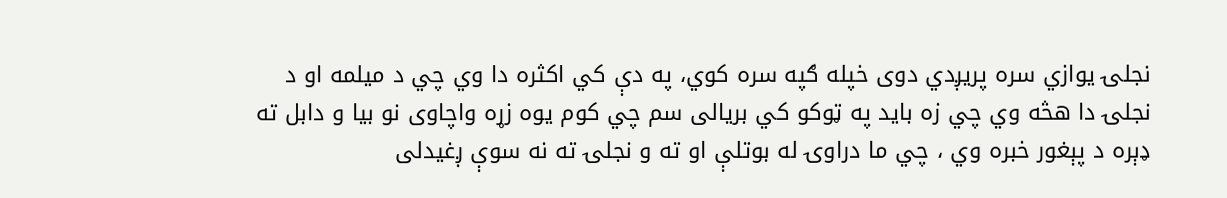نجلۍ يوازي سره پریږدي دوی خپله ګپه سره کوي، په دې کي اکثره دا وي چي د میلمه او د نجلۍ دا هڅه وي چي زه بايد په ټوکو کي بريالی سم چي کوم يوه زړه واچاوی نو بيا و دابل ته ډېره د پېغور خبره وي ، چي ما دراوۍ له بوتلې او ته و نجلۍ ته نه سوې ږغیدلی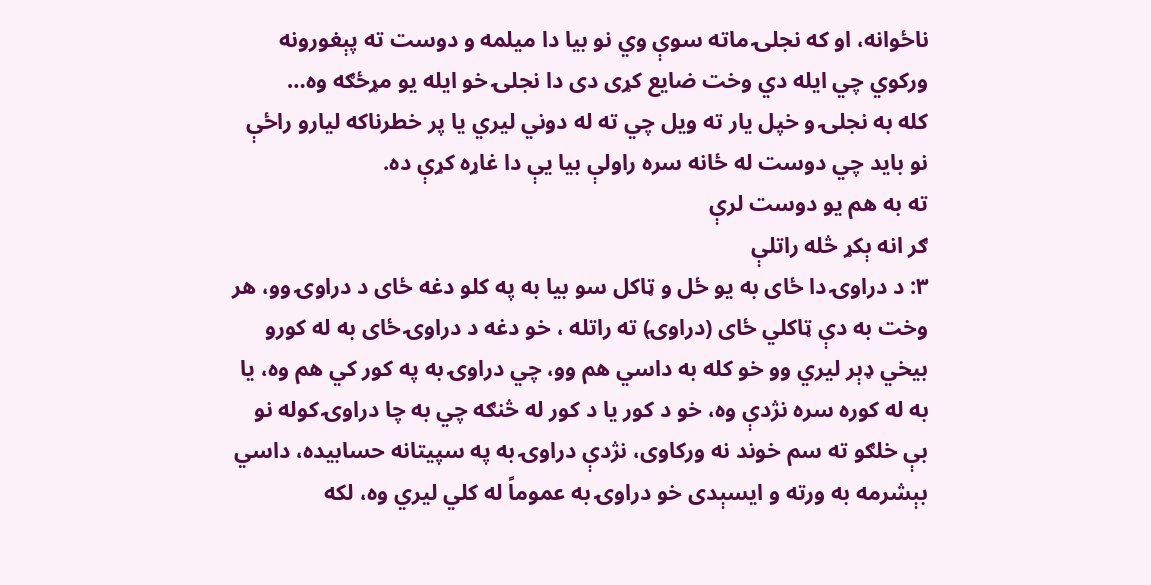ناځوانه، او که نجلۍ ماته سوې وي نو بيا دا میلمه و دوست ته پېغورونه ورکوي چي ایله دي وخت ضايع کړی دی دا نجلۍ خو ایله يو مړځګه وه…
کله به نجلۍ و خپل يار ته ويل چي ته له دوني لیري يا پر خطرناکه ليارو راځې نو بايد چي دوست له ځانه سره راولې بيا يې دا غاړه کړې ده.
ته به هم يو دوست لرې
ګر انه ېکړ څله راتلې
۳: د دراوۍ دا ځای به يو ځل و ټاکل سو بيا به په کلو دغه ځای د دراوۍ وو، هر وخت به دې ټاکلي ځای (دراوۍ) ته راتله ، خو دغه د دراوۍ ځای به له کورو بیخي ډېر ليري وو خو کله به داسي هم وو، چي دراوۍ به په کور کي هم وه، يا به له کوره سره نژدې وه، خو د کور يا د کور له څنګه چي به چا دراوۍ کوله نو بې خلګو ته سم خوند نه ورکاوی، نژدې دراوۍ به په سپيتانه حسابیده، داسي بېشرمه به ورته و ایسېدی خو دراوۍ به عموماً له کلي لیري وه، لکه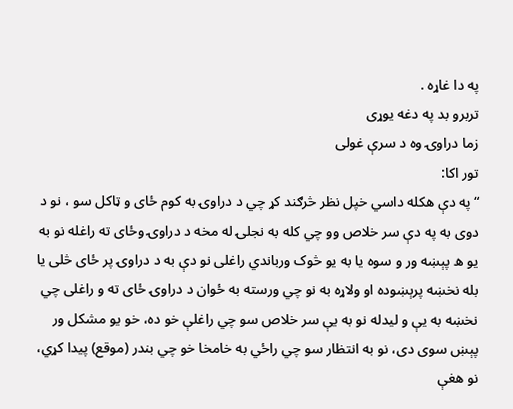په دا غاړه .
تربرو بد په دغه يوړی
زما دراوۍ وه د سرې غولی
تور اکا:
“په دې هکله داسي خپل نظر څرګند کړ چي د دراوۍ به کوم ځای و ټاکل سو ، نو د دوی به په دې سر خلاص وو چي کله به نجلۍ له مخه د دراوۍ وځای ته راغله نو به يو ه پېښه ور و سوه يا به يو څوک ورباندي راغلی نو دې به د دراوۍ پر ځای څلی يا بله نخښه پرېښوده او ولاړه به نو چي ورسته به ځوان د دراوۍ ځای ته و راغلی چي نخښه به يې و ليدله نو به يې سر خلاص سو چي راغلې خو ده، خو يو مشکل ور پېښ سوی دی، نو به انتظار سو چي راځي به خامخا خو چي بندر (موقع) پيدا کړي، نو هغې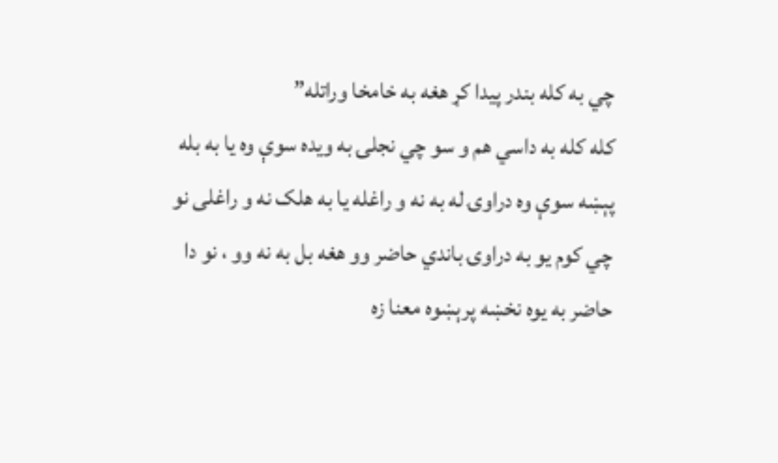چي به کله بندر پيدا کړ هغه به خامخا وراتله”
کله کله به داسي هم و سو چي نجلۍ به ويده سوې وه يا به بله پېښه سوې وه دراوۍ له به نه و راغله يا به هلک نه و راغلی نو چي کوم يو به دراوۍ باندي حاضر وو هغه بل به نه وو ، نو دا حاضر به يوه نخښه پرېښوه معنا زه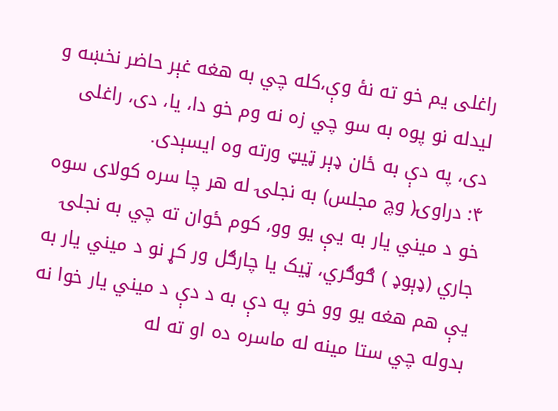راغلی يم خو ته نۀ وې،کله چي به هغه غېر حاضر نخښه و ليدله نو پوه به سو چي زه نه وم خو دا، يا، دی، راغلی دی، په دې به ځان ډېر ټيټ ورته وه ایسېدی.
۴: دراوۍ( وچ مجلس) به نجلۍ له هر چا سره کولای سوه خو د ميني يار به يې يو وو، کوم ځوان ته چي به نجلۍ جاري (ډېوډ ) ګوګري، ټيک يا چارګل ور کړ نو د ميني يار به يې هم هغه يو وو خو په دې به د دې د ميني يار خوا نه بدوله چي ستا مينه له ماسره ده او ته له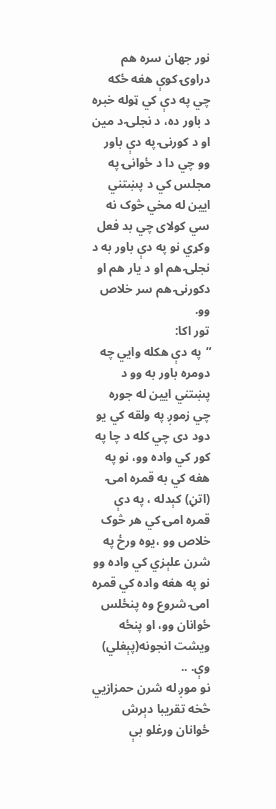نور جهان سره هم دراوۍ کوې هغه ځکه چي په دې کي ټوله خبره د باور ده، د نجلۍ د مين او د کورنۍ په دې باور وو چي دا د ځوانۍ په مجلس کي د پښتني ايين له مخي څوک نه سي کولای چي بد فعل وکړي نو په دې باور به د نجلۍ هم او د يار هم او دکورنۍ هم سر خلاص وو.
تور اکا:
“په دې هکله وايي چه دومره باور به وو د پښتني ايين له جوره چي زموږ په ولقه کي يو دود دی چي کله د چا په کور کي واده وو، نو په هغه کي به قمره امۍ (اتڼ) کېدله ، په دې قمره امۍ کي هر څوک خلاص وو ،يوه ورځ په شرن علېزي کي واده وو نو په هغه واده کي قمره امۍ شروع وه پنځلس ځوانان وو، او پنځه ويشت انجونه(پېغلي) وې. ..
نو موږ له شرن حمزازيي څخه تقريبا دېرش ځوانان ورغلو بې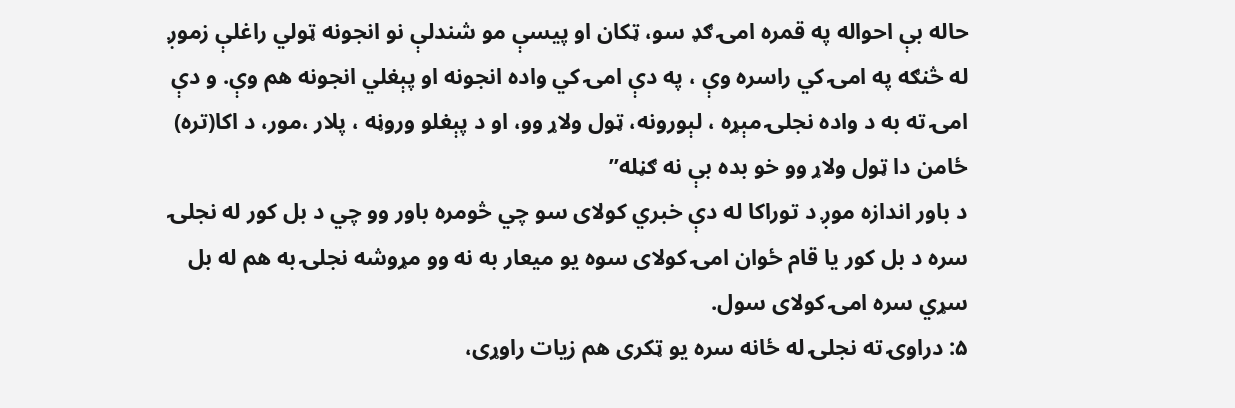حاله بې احواله په قمره امۍ ګډ سو، ټکان او پيسې مو شندلې نو انجونه ټولي راغلې زموږ له څنګه په امۍ کي راسره وې ، په دې امۍ کي واده انجونه او پېغلي انجونه هم وې. و دې امۍ ته به د واده نجلۍ مېړه ، لېورونه، ټول ولاړ وو، او د پېغلو وروڼه ، پلار ،مور، د اکا(تره) ځامن دا ټول ولاړ وو خو بده بې نه ګڼله”
د باور اندازه موږ د توراکا له دې خبري کولای سو چي څومره باور وو چي د بل کور له نجلۍ سره د بل کور يا قام ځوان امۍ کولای سوه يو ميعار به نه وو مړوشه نجلۍ به هم له بل سړي سره امۍ کولای سول.
۵: دراوۍ ته نجلۍ له ځانه سره يو ټکری هم زيات راوړی،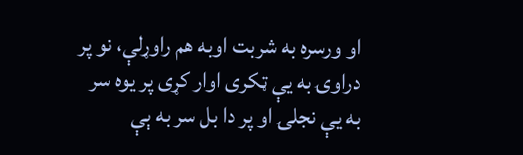او ورسره به شربت اوبه هم راوړلې، نو پر دراوۍ به يې ټکری اوار کړی پر يوه سر به يې نجلۍ او پر دا بل سر به ېې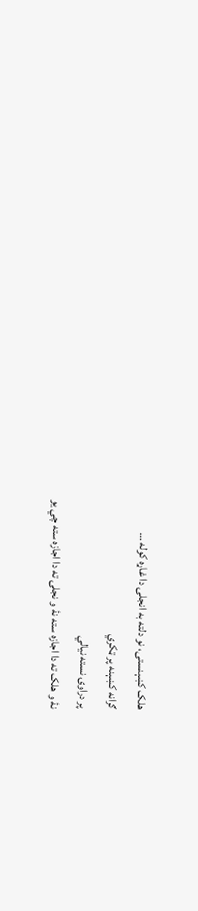هلک کښېنستی، نو دلته به انجلۍ دا غاړه کوله …
ګرانه کښېنه پر ټکري
پر دراوۍ نسته نیالي
نۀ و هلک ته دا اجازه سته نۀ و نجلۍ ته دا اجازه سته چي يو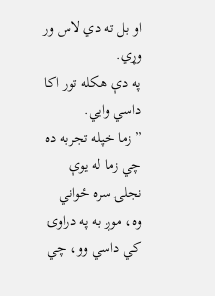او بل ته دي لاس ور وړي.
په دې هکله تور اکا داسي وايي.
” زما خپله تجربه ده چي زما له يوې نجلۍ سره ځواني وه، موږ به په دراوۍ کي داسي وو، چي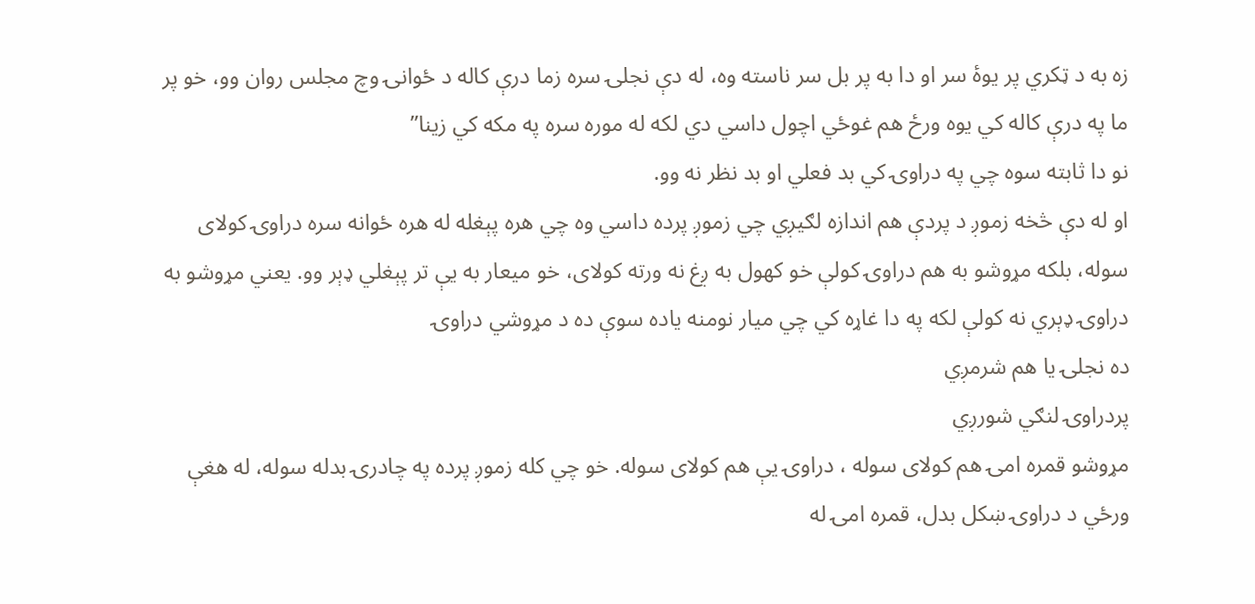زه به د ټکري پر يوۀ سر او دا به پر بل سر ناسته وه، له دې نجلۍ سره زما درې کاله د ځوانۍ وچ مجلس روان وو، خو پر ما په درې کاله کي يوه ورځ هم غوځي اچول داسي دي لکه له موره سره په مکه کي زينا”
نو دا ثابته سوه چي په دراوۍ کي بد فعلي او بد نظر نه وو.
او له دې څخه زموږ د پردې هم اندازه لګيږي چي زموږ پرده داسي وه چي هره پېغله له هره ځوانه سره دراوۍ کولای سوله، بلکه مړوشو به هم دراوۍ کولې خو کهول به ږغ نه ورته کولای، خو ميعار به يې تر پېغلي ډېر وو. يعني مړوشو به دراوۍ ډېري نه کولې لکه په دا غاړه کي چي ميار نومنه ياده سوې ده د مړوشي دراوۍ
ده نجلۍ يا هم شرمږي
پردراوۍ لنګي شورږي
مړوشو قمره امۍ هم کولای سوله ، دراوۍ يې هم کولای سوله. خو چي کله زموږ پرده په چادرۍ بدله سوله، له هغې ورځي د دراوۍ ښکل بدل، قمره امۍ له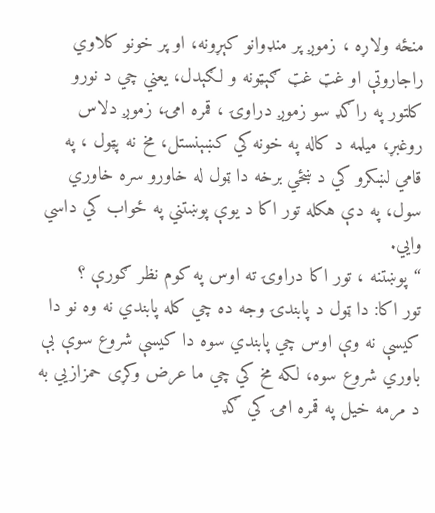منځه ولاړه ، زموږ پر منډوانو کېړونه، او پر خونو کلاوي راجاروتې او غټ غټ ګېټونه و لګېدل، يعني چي د نورو کلتور په راګډ سو زموږ دراوۍ ، قمره امۍ، زموږ دلاس روغبړ، میلمه د کاله په خونه کي کښېنستل، مخ نه پټول ، په قامي لښکرو کي د ښځي برخه دا ټول له خاورو سره خاوري سول، په دې هکله تور اکا د يوې پوښتني په ځواب کي داسي وايي.
“پوښتنه ، تور اکا دراوۍ ته اوس په کوم نظر ګورې ؟
تور اکا: دا ټول د پابندۍ وجه ده چي کله پابندي نه وه نو دا کيسې نه وې اوس چي پابندي سوه دا کيسې شروع سوې بې باوري شروع سوه، لکه مخ کي چي ما عرض وکړی حمزازيي به د مرمه خیل په قمره امۍ کي ګډ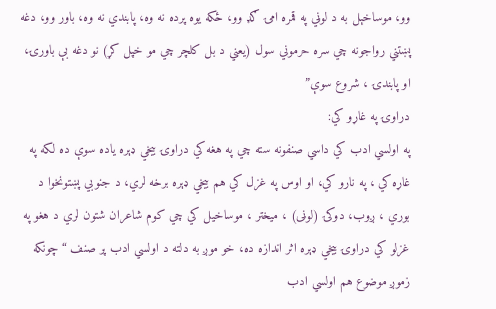وو، موساخېل به د لوڼي په قمره امۍ ګډ وو، ځکه يوه پرده نه وه، پابندي نه وه، باور وو، دغه پښتني رواجونه چي سره حرموني سول (يعني د بل کلچر چي مو خپل کړ) نو دغه بې باورۍ، او پابندۍ ، شروع سوې”
دراوۍ په غاړو کي:
په اولسي ادب کي داسي صنفونه سته چي په هغه کي دراوۍ بیخي ډېره ياده سوې ده لکه په غاړه کي ، په نارو کي، او اوس په غزل کي هم بیخي ډېره برخه لري، د جنوبي پښتونخوا د بوري ، ږوب، دوکۍ (لوڼی) ، میختر ، موساخیل کي چي کوم شاعران شتون لري د هغو په غزلو کي دراوۍ بیخي ډېره اثر اندازه ده، خو موږ به دلته د اولسي ادب پر صنف “چونکه زموږ موضوع هم اولسي ادب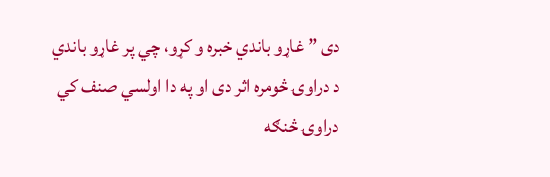دی ” غاړو باندي خبره و کړو، چي پر غاړو باندي د دراوۍ څومره اثر دی او په دا اولسي صنف کي دراوۍ څنګه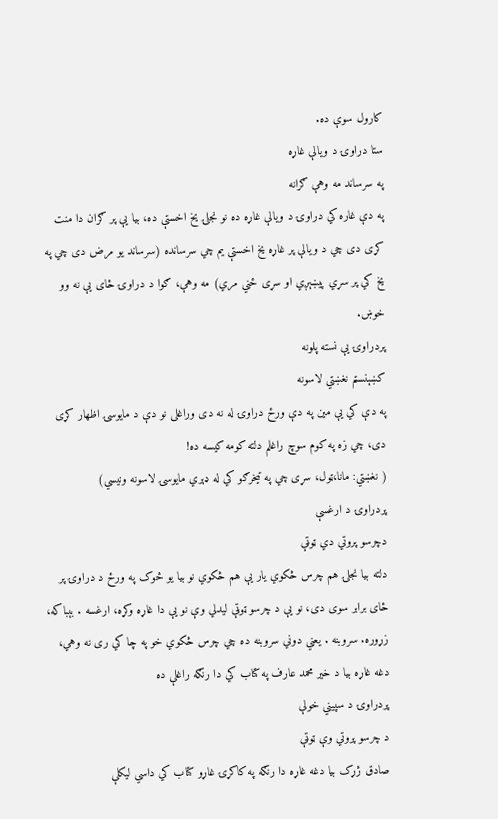کارول سوې ده.
ستا دراوۍ د ويالې غاړه
په سرساند مه وهې ګرانه
په دې غاره کي دراوۍ د ويالې غاړه ده نو نجلۍ يخ اخستې ده، بيا يې پر ګران دا منت کړی دی چي د ويالې پر غاړه يخ اخستې يم چي سرسانده (سرساند يو مرض دی چي په يخ کي پر سړي پیښېږي او سړی ځني مري) مه وهې، ګوا د دراوۍ ځای يې نه وو خوښ.
پردراوۍ يې نسته پلونه
کښېنستم نغښتي لاسونه
په دې کي يې مين په دې ورځ دراوۍ له نه دی وراغلی نو دې د مايوسۍ اظهار کړی دی، چي زه په کوم سوچ راغلم دلته کومه کيسه ده!
( نغښتي: مانا،ټول، سړی چي په تيخرګو کي له ډېري مايوسۍ لاسونه ونيسي)
پردراوۍ د ارغسې
دچرسو پروتي دي ټوټې
دلته بيا نجلۍ هم چرس څکوي يار يې هم څکوي نو بيا يو څوک په ورځ د دراوۍ پر ځای برابر سوی دی، نو يې د چرسو ټوټې ليدلي وې نو يې دا غاړه وکړه، ارغسه . بېباکه، زړوره. سروبنه . يعني دوني سروبنه ده چي چرس څکوي خو په چا کي ری نه وهي، دغه غاړه بيا د خير محمد عارف په کتاب کي دا رنګه راغلې ده
پردراوۍ د سپيني خولې
د چرسو پروتي وې ټوټې
صادق ژړک بيا دغه غاړه دا رنګه په کاکړۍ غاړو کتاب کي داسي ليکلې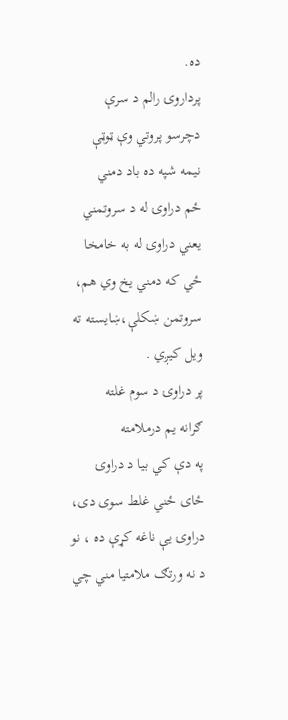ده.
پرداروۍ رالم د سرې
دچرسو پروتي وې ټوټې
نيمه شپه ده باد دمني
ځم دراوۍ له د سروتمني
يعني دراوۍ له به خامخا ځي که دمني يخ وي هم، سروتمن ښکلې،ښايسته ته ويل کيږي .
پر دراوۍ د سوم غلته
ګرانه يم درملامته
په دې کي بيا د دراوۍ ځای ځني غلط سوی دی، دراوۍ يې ناغه کړې ده ، نو د نه ورتګ ملامتيا مني چي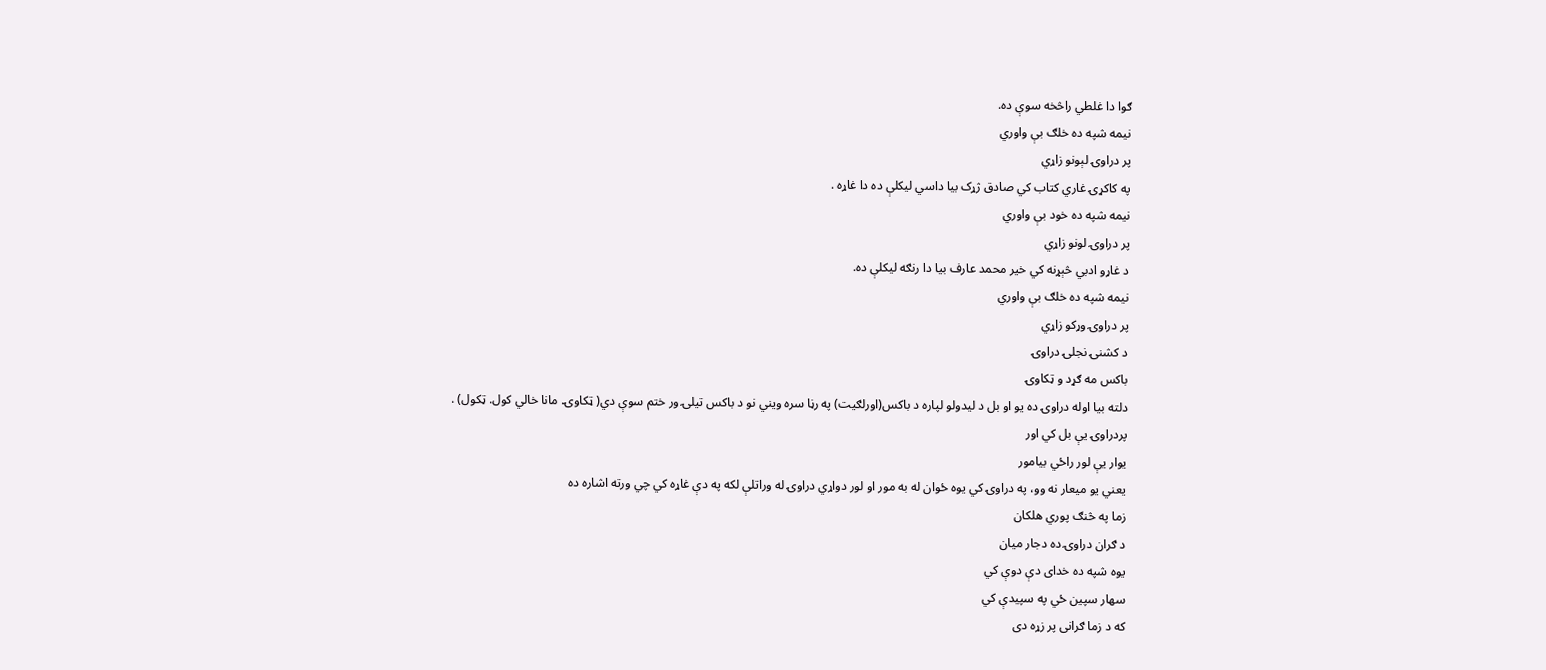ګوا دا غلطي راڅخه سوې ده.
نيمه شپه ده خلګ بې واوري
پر دراوۍ لېونو زاړي
په کاکړۍ غاري کتاب کي صادق ژړک بيا داسي ليکلې ده دا غاړه .
نيمه شپه ده خود بې واوري
پر دراوۍ لونو زاړي
د غاړو ادبي څېړنه کي خير محمد عارف بيا دا رنګه ليکلې ده.
نيمه شپه ده خلګ بې واوري
پر دراوۍ وړکو زاړي
د کشنۍ نجلۍ دراوۍ
باکس مه ګړد و ټکاوۍ
دلته بيا اوله دراوۍ ده يو او بل د ليدولو لپاره د باکس(اورلګیت) په رڼا سره ويني نو د باکس تيلۍ ور ختم سوې دي( ټکاوۍ. مانا خالي کول. ټکول) .
پردراوۍ يې بل کي اور
يوار يې لور راځي بيامور
يعني يو ميعار نه وو، په دراوۍ کي يوه ځوان له به مور او لور دواړي دراوۍ له وراتلې لکه په دې غاړه کي چي ورته اشاره ده
زما په څنګ پوري هلکان
د ګران دراوۍ ده دجار ميان
يوه شپه ده خدای دې دوې کي
سهار سپين ځي په سپیدې کي
که د زما ګرانی پر زړه دی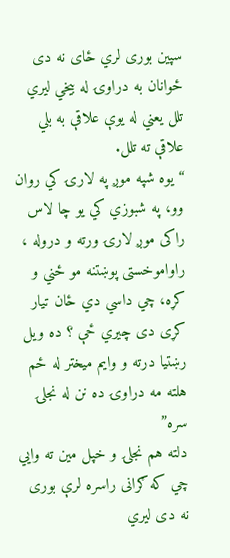سپين بوری لري ځای نه دی
ځوانان به دراوۍ له بیخي لیري تلل يعني له يوې علاقې به بلي علاقې ته تلل.
“يوه شپه موږ په لارۍ کي روان وو، په شبوزي کي يو چا لاس راکی موږ لارۍ ورته و دروله ، راواموخستی پوښتنه مو ځني و کړه، چي داسي دي ځان تيار کړی دی چيري ځې ؟ ده ويل رښتيا درته و وايم میختر له ځم هلته مه دراوۍ ده نن له نجلۍ سره”
دلته هم نجلۍ و خپل مين ته وایي چي که ګرانی راسره لرې بوری نه دی لیري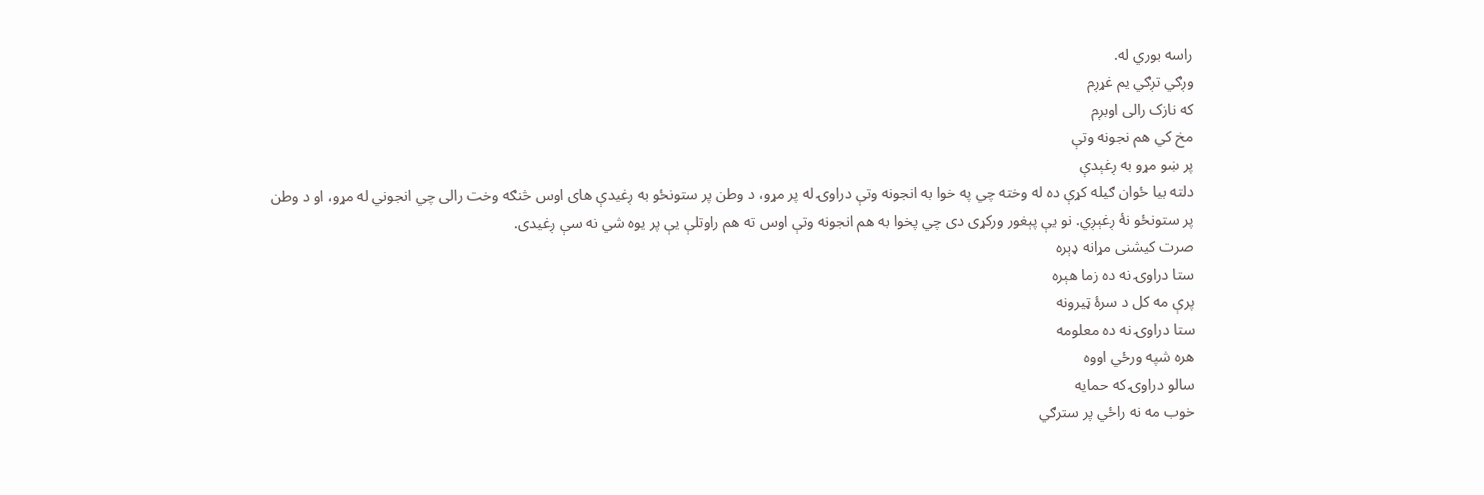راسه بوري له.
وږګي تږګي يم غړږم
که نازک رالی اوبږم
مخ کي هم نجونه وتې
پر ښو مړو به ږغېدې
دلته بيا ځوان ګيله کړې ده له وخته چي په خوا به انجونه وتې دراوۍ له پر مړو، د وطن پر ستونځو به ږغیدې های اوس څنګه وخت رالی چي انجوني له مړو، او د وطن پر ستونځو نۀ ږغېږي. نو يې پېغور ورکړی دی چي پخوا به هم انجونه وتې اوس ته هم راوتلې يې پر يوه شي نه سې ږغیدی.
صرت کيشنی مړانه ډېره
ستا دراوۍ نه ده زما هېره
پرې مه کل د سرۀ ټيرونه
ستا دراوۍ نه ده معلومه
هره شپه ورځي اووه
سالو دراوۍ که حمايه
خوب مه نه راځي پر سترګي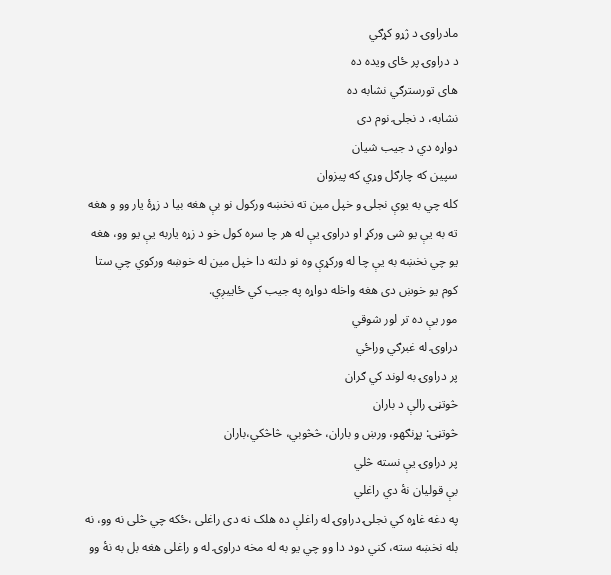مادراوۍ د ژړو کړګي
د دراوۍ پر ځای ويده ده
های تورسترګي نشابه ده
نشابه، د نجلۍ نوم دی
دواړه دي د جیب شيان
سپين که چارګل وړي که پيزوان
کله چي به يوې نجلۍ و خپل مين ته نخښه ورکول نو بې هغه بيا د زړۀ يار وو و هغه ته به يې يو شی ورکړ او دراوۍ يې له هر چا سره کول خو د زړه ياربه يې يو وو، هغه يو چي نخښه به يې چا له ورکړې وه نو دلته دا خپل مين له خوښه ورکوي چي ستا کوم يو خوښ دی هغه واخله دواړه په جیب کي ځاييږي.
مور يې ده تر لور شوقي
دراوۍ له غبرګي وراځي
پر دراوۍ به لوند کي ګران
څوتڼۍ رالې د باران
څوتڼۍ: پړنګهو، ورښ و باران، څڅوبي، څاڅکي،باران
پر دراوۍ يې نسته څلي
بې قوليان نۀ دي راغلي
په دغه غاړه کي نجلۍ دراوۍ له راغلې ده هلک نه دی راغلی ،ځکه چي څلی نه وو، نه بله نخښه سته، کني دود دا وو چي يو به له مخه دراوۍ له و راغلی هغه بل به نۀ وو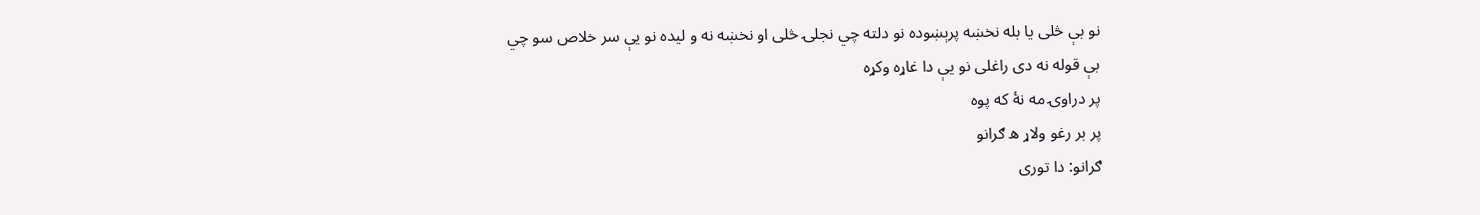نو بې څلی يا بله نخښه پرېښوده نو دلته چي نجلۍ څلی او نخښه نه و ليده نو يې سر خلاص سو چي بې قوله نه دی راغلی نو يې دا غاړه وکړه
پر دراوۍ مه نۀ که پوه
پر بر رغو ولاړ ه ګرانو
ګرانو: دا توری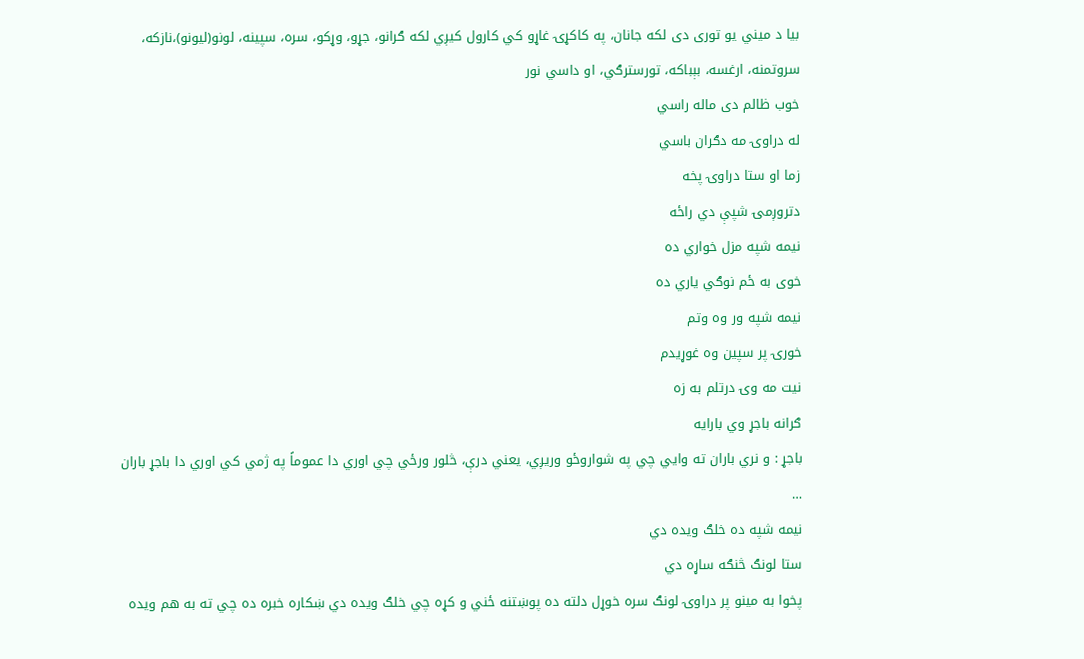بيا د ميني يو توری دی لکه جانان، په کاکړۍ غاړو کي کارول کيږي لکه ګرانو، جړو، وړکو، سره، سپينه، لونو(لیونو)،نازکه، سروتمنه، ارغسه، بېباکه، تورسترګي، او داسي نور
خوب ظالم دی ماله راسي
له دراوۍ مه دګران باسي
زما او ستا دراوۍ پخه
دتروږمۍ شپې دي راځه
نيمه شپه مزل خواري ده
خوی به ځم نوګي ياري ده
نيمه شپه ور وه وتم
خورۍ پر سپين وه غوړیدم
نيت مه وۍ درتلم به زه
ګرانه باجړ وي بارايه
باجړ : و نري باران ته وايي چي په شواروځو وريږي، يعني درې، څلور ورځي چي اوري دا عموماً په ژمي کي اوري دا باجړ باران …
نيمه شپه ده خلګ ويده دي
ستا لونګ څنګه ساړه دي
پخوا به مينو پر دراوۍ لونګ سره خوړل دلته ده پوښتنه ځني و کړه چي خلګ ويده دي ښکاره خبره ده چي ته به هم ويده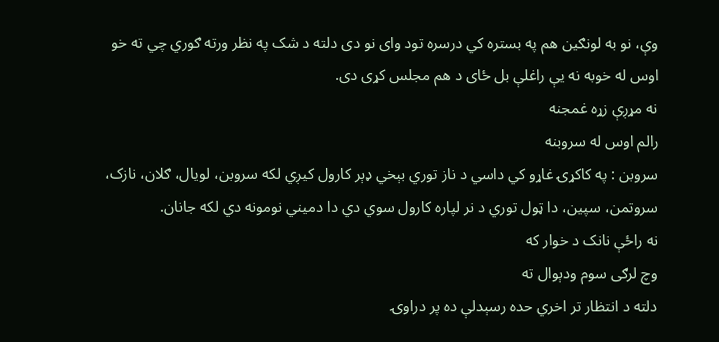وې، نو به لونګين هم په بستره کي درسره تود وای نو دی دلته د شک په نظر ورته ګوري چي ته خو اوس له خوبه نه يې راغلې بل ځای د هم مجلس کړی دی.
نه مړږې زړه غمجنه
رالم اوس له سروبنه
سروبن : په کاکړۍ غاړو کي داسي د ناز توري بېخي ډېر کارول کيږي لکه سروبن، لويال، ګلان، نازک، سروتمن، سپين، دا ټول توري د نر لپاره کارول سوي دي دا دميني نومونه دي لکه جانان.
نه راځې نانک د خوار که
وچ لرګی سوم ودېوال ته
دلته د انتظار تر اخري حده رسېدلې ده پر دراوۍ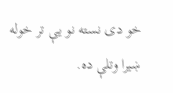خو دی نسته نو يې تر خوله ښیرا وتلې ده.